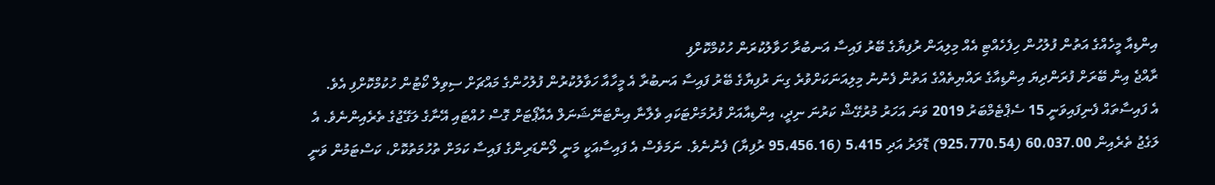އިންޑިއާ މީހެއްގެ އަތުން ފުލުހުން ހިފެހެއްޓި އެއް މިލިއަން ރުފިޔާގެ ބޭރު ފައިސާ އަނބުރާ ހަވާލުކުރަން ހުކުމްކޮށްފި
ރާއްޖެ އިން ބޭރަށް ފުރަންދިޔަ އިންޑިއާގެ ރައްޔިތެއްގެ އަތުން ފެނުނު މިލިއަނަކަށްވުރެ ގިނަ ރުފިޔާގެ ބޭރު ފައިސާ އަނބުރާ އެ މީހާއާ ހަވާލުކުރުން ފުލުހުންގެ މައްޗަށް ސިވިލް ކޯޓުން ހުކުމްކޮށްފި އެވެ.
އެ ފައިސާތައް ފެނިފައިވަނީ 15 ސެޕްޓެމްބަރު 2019 ވަނަ އަހަރު މުރުގޭޝް ކަރުނަ ނިދީ، އިންޑިއާއަށް ފުރުމަށްޓަކައި ވެލާނާ އިންޓަނޭޝަނަލް އެއާޕޯޓަށް ގޮސް ހުއްޓައި އޭނާގެ ލަގޭޖުގެ ތެރެއިންނެވެ. އެ ލަގެޖު ތެރެއިން 60،037.00 (925،770.54) ޑޮލަރު އަދި 5،415 (95،456.16 ރުފިޔާ) ފެނުނެވެ. ނަމަވެސް އެ ފައިސާއަކީ މަނީ ލޯންޑަރިންގެ ފައިސާ ކަމަށް ތުހުމަތުކޮށް، ކަސްޓަމުން ވަނީ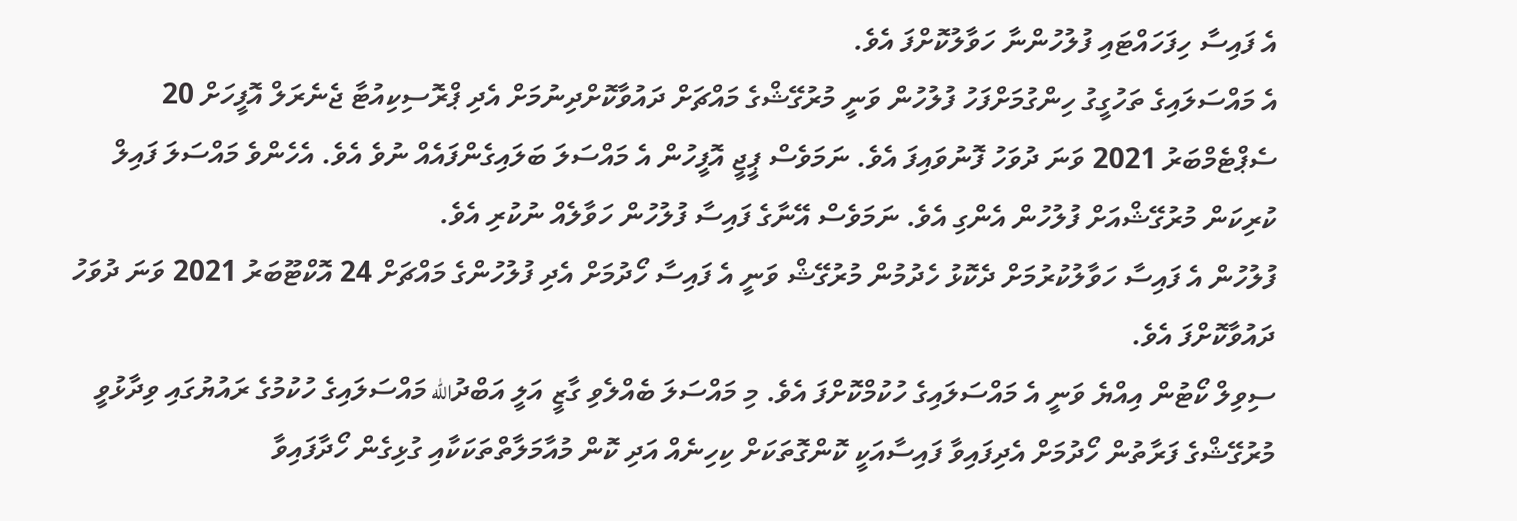އެ ފައިސާ ހިފަހައްޓައި ފުލުހުންނާ ހަވާލުކޮށްފަ އެވެ.
އެ މައްސަލައިގެ ތަހުގީގު ހިންގުމަށްފަހު ފުލުހުން ވަނީ މުރުގޭޝްގެ މައްޗަށް ދައުވާކޮށްދިނުމަށް އެދި ޕްރޮސިކިއުޓާ ޖެނެރަލް އޮފީހަށް 20 ސެޕްޓެމްބަރު 2021 ވަނަ ދުވަހު ފޮނުވައިފަ އެވެ. ނަމަވެސް ޕީޖީ އޮފީހުން އެ މައްސަލަ ބަލައިގެންފައެއް ނުވެ އެވެ. އެހެންވެ މައްސަލަ ފައިލް ކުރިކަން މުރުގޭޝްއަށް ފުލުހުން އެންގި އެވެ. ނަމަވެސް އޭނާގެ ފައިސާ ފުލުހުން ހަވާލެއް ނުކުރި އެވެ.
ފުލުހުން އެ ފައިސާ ހަވާލުކުރުމަށް ދެކޮޅު ހެދުމުން މުރުގޭޝް ވަނީ އެ ފައިސާ ހޯދުމަށް އެދި ފުލުހުންގެ މައްޗަށް 24 އޮކްޓޫބަރު 2021 ވަނަ ދުވަހު ދައުވާކޮށްފަ އެވެ.
ސިވިލް ކޯޓުން އިއްޔެ ވަނީ އެ މައްސަލައިގެ ހުކުމްކޮށްފަ އެވެ. މި މައްސަލަ ބެއްލެވި ގާޒީ އަލީ އަބްދުالله މައްސަލައިގެ ހުކުމުގެ ރައުޔުގައި ވިދާޅުވީ މުރުގޭޝްގެ ފަރާތުން ހޯދުމަށް އެދިފައިވާ ފައިސާއަކީ ކޮންގޮތަކަށް ކިހިނެއް އަދި ކޮން މުއާމަލާތްތަކަކާއި ގުޅިގެން ހޯދާފައިވާ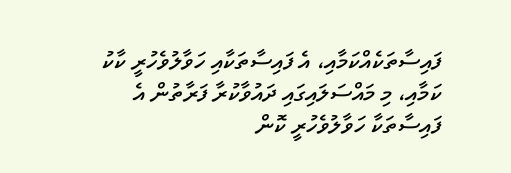ފައިސާތަކެއްކަމާއި، އެ ފައިސާތަކާއި ހަވާލުވެހުރީ ކާކު ކަމާއި، މި މައްސަލައިގައި ދައުވާކުރާ ފަރާތުން އެ ފައިސާތަކާ ހަވާލުވެހުރީ ކޮން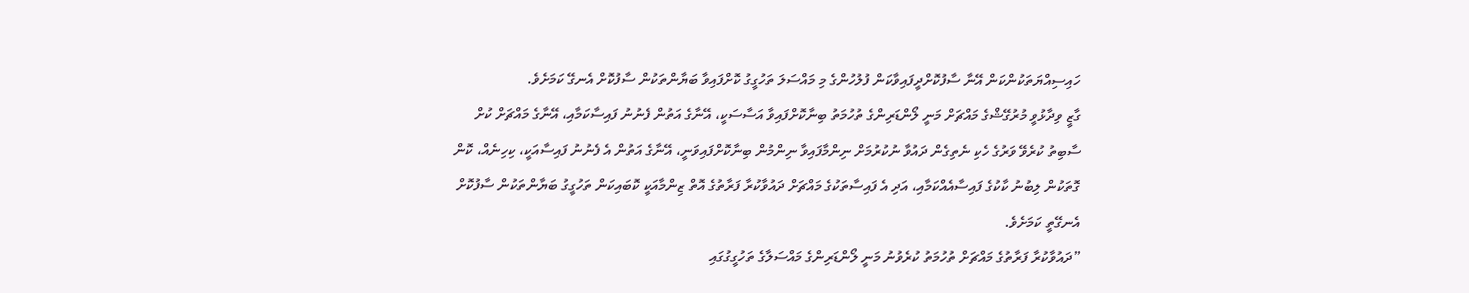ހައިސިއްޔަތަކުންކަން އޭނާ ސާފުކޮށްދީފައިވާކަން ފުލުހުންގެ މި މައްސަލަ ތަހުގީގު ކޮށްފައިވާ ބަޔާންތަކުން ސާފުކޮށް އެނގޭ ކަމަށެވެ.
ގާޒީ ވިދާޅުވީ މުރުގޭޝްގެ މައްޗަށް މަނީ ލޯންޑަރިންގެ ތުހުމަތު ބިނާކޮށްފައިވާ އަސާސަކީ، އޭނާގެ އަތުން ފެނުނު ފައިސާކަމާއި، އޭނާގެ މައްޗަށް ކުށް ސާބިތު ކުރެވޭ ވަރުގެ ހެކި ނެތިގެން ދައުވާ ނުކުރުމަށް ނިންމާފައިވާ ނިންމުން ބިނާކޮށްފައިވަނީ، އޭނާގެ އަތުން އެ ފެނުނު ފައިސާއަކީ، ކިހިނެއް، ކޮން ގޮތަކުން ލިބުނު ކާކުގެ ފައިސާއެއްކަމާއި، އަދި އެ ފައިސާތަކުގެ މައްޗަށް ދައުވާކުރާ ފަރާތުގެ އޮތް ޒިންމާއަކީ ކޮބައިކަން ތަހުގީގު ބަޔާންތަކުން ސާފުކޮށް އެނގޭތީ ކަމަށެވެ.
”ދައުވާކުރާ ފަރާތުގެ މައްޗަށް ތުހުމަތު ކުރެވުނު މަނީ ލޯންޑަރިންގެ މައްސަލާގެ ތަހުގީގުގައި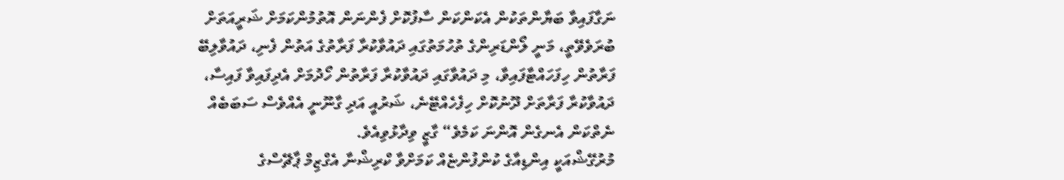ނަގާފައިވާ ބަޔާންތަކުން އެކަންކަން ސާފުކޮށް ފެންނަން އޮތުމުންކަމަށް ޝަރީއަތަށް ބުރަވެވޭތީ، މަނީ ލޯންޑަރިންގެ ތުހުމަތުގައި ދައުވާކުރާ ފަރާތުގެ އަތުން ފެނި، ދައުވާލިބޭ ފަރާތުން ހިފަހައްޓާފައިވާ، މި ދައުވާގައި ދައުވާކުރާ ފަރާތުން ހޯދުމަށް އެދިފައިވާ ފައިސާ، ދައުވާކުރާ ފަރާތަށް ދޫނުކޮށް ހިފެހެއްޓޭނެ، ޝަރުއީ އަދި ގާނޫނީ އެއްވެސް ސަބަބެއް ނެތްކަން އެނގެން އޮންނަ ކަމެވެ“ ގާޒީ ވިދާޅުވިއެވެ.
މުރުގޭޝްއަކީ އިންޑިއާގެ ކުންފުންޏެއް ކަމަށްވާ ކްރިޝްނާ އެގްޒިމް ޕާޗޭސްގެ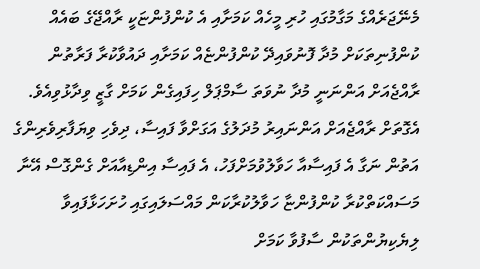މެނޭޖަރެއްގެ މަގާމުގައި ހުރި މީހެއް ކަމަށާއި އެ ކުންފުންޏަކީ ރާއްޖޭގެ ބައެއް ކުންފުނިތަކަށް މުދާ ފޮނުވައިދޭ ކުންފުންޏެއް ކަމަށާއި ދައުވާކުރާ ފަރާތުން ރާއްޖެއަށް އަންނަނީ މުދާ ނުވަތަ ސާމްޕަލް ހިފައިގެން ކަމަށް ގާޒީ ވިދާޅުވިއެވެ. އެގޮތަށް ރާއްޖެއަށް އަންނައިރު މުދަލުގެ އަގަށްވާ ފައިސާ، ދިވެހި ވިޔަފާރިވެރިންގެ އަތުން ނަގާ އެ ފައިސާއާ ހަވާލުވުމަށްފަހު، އެ ފައިސާ އިންޑިއާއަށް ގެންގޮސް އޭނާ މަސައްކަތްކުރާ ކުންފުންޏާ ހަވާލުކުރާކަން މައްސަލައިގައި ހުށަހަޅާފައިވާ ލިޔެކިޔުންތަކުން ސާފުވާ ކަމަށް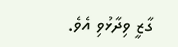ގާޒީ ވިދާޅުވި އެވެ.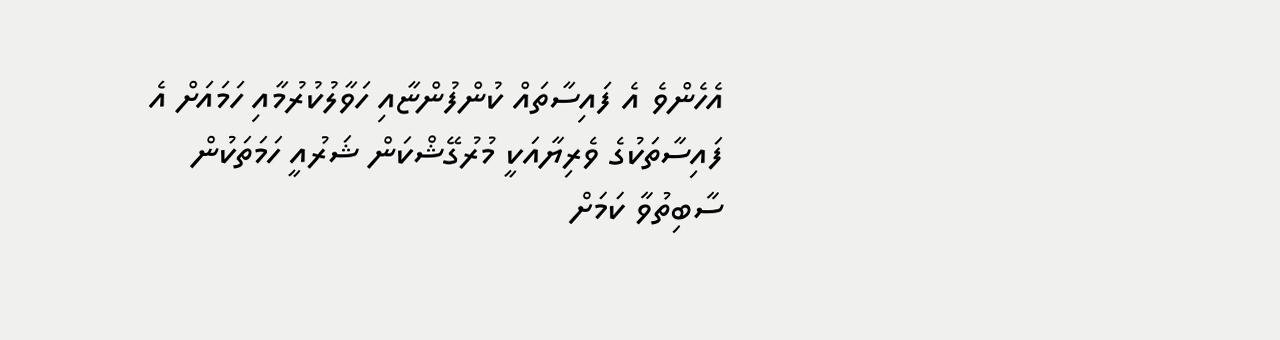އެހެންވެ އެ ފައިސާތައް ކުންފުންޏާއި ހަވާލުކުރުމާއި ހަމައަށް އެ ފައިސާތަކުގެ ވެރިޔާއަކީ މުރުގޭޝްކަން ޝަރުއީ ހަމަތަކުން ސާބިތުވާ ކަމަށް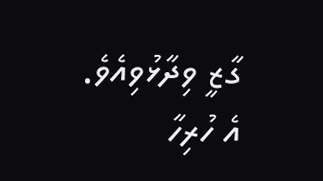ގާޒީ ވިދާޅުވިއެވެ.
އެ ހުރިހާ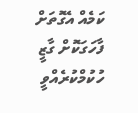ކަމެއް އެގޮތަށް ފާހަގަކޮށް ގާޒީ ހުކުމްކުރެއްވީ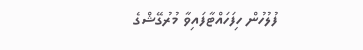ފުލުހުން ހިފަހައްޓާފައިވާ މުރުގޭޝްގެ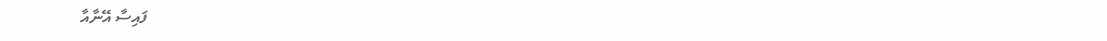ފައިސާ އޭނާއާ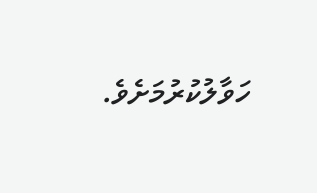ހަވާލުކުރުމަށެވެ.